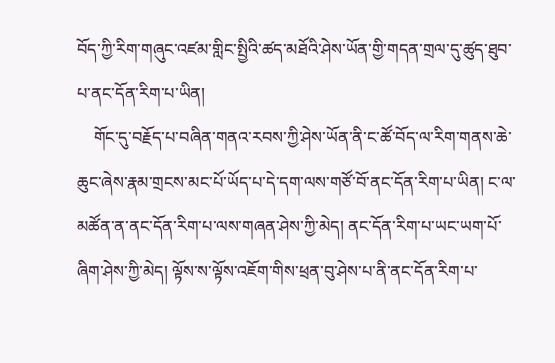བོད་ཀྱི་རིག་གཞུང་འཛམ་གླིང་སྤྱིའི་ཚད་མཐོའི་ཤེས་ཡོན་གྱི་གདན་གྲལ་དུ་ཚུད་ཐུབ་པ་ནང་དོན་རིག་པ་ཡིན།
    གོང་དུ་བརྗོད་པ་བཞིན་གནའ་རབས་ཀྱི་ཤེས་ཡོན་ནི་ང་ཚོ་བོད་ལ་རིག་གནས་ཆེ་ཆུང་ཞེས་རྣམ་གྲངས་མང་པོ་ཡོད་པ་དེ་དག་ལས་གཙོ་བོ་ནང་དོན་རིག་པ་ཡིན། ང་ལ་མཚོན་ན་ནང་དོན་རིག་པ་ལས་གཞན་ཤེས་ཀྱི་མེད། ནང་དོན་རིག་པ་ཡང་ཡག་པོ་ཞིག་ཤེས་ཀྱི་མེད། ལྟོས་ས་ལྟོས་འཇོག་གིས་ཕྲན་བུ་ཤེས་པ་ནི་ནང་དོན་རིག་པ་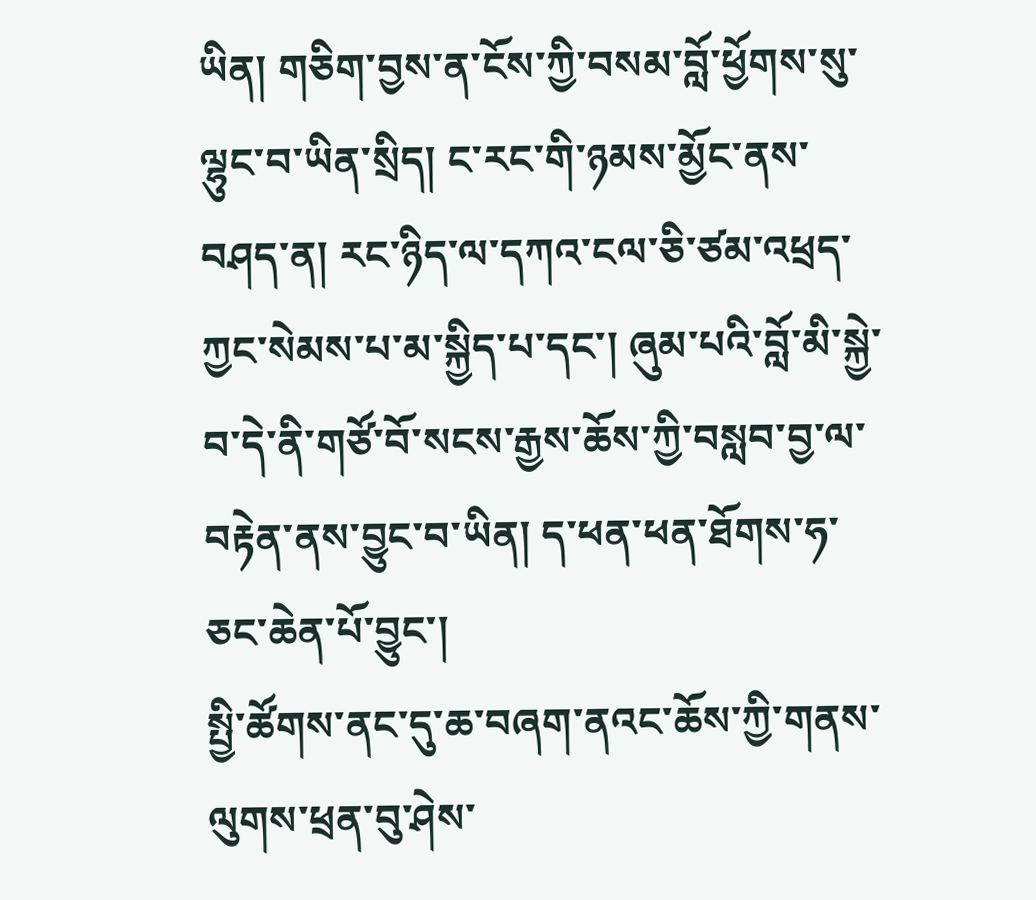ཡིན། གཅིག་བྱས་ན་ངོས་ཀྱི་བསམ་བློ་ཕྱོགས་སུ་ལྷུང་བ་ཡིན་སྲིད། ང་རང་གི་ཉམས་མྱོང་ནས་བཤད་ན། རང་ཉིད་ལ་དཀའ་ངལ་ཅི་ཙམ་འཕྲད་ཀྱང་སེམས་པ་མ་སྐྱིད་པ་དང་། ཞུམ་པའི་བློ་མི་སྐྱེ་བ་དེ་ནི་གཙོ་བོ་སངས་རྒྱས་ཆོས་ཀྱི་བསླབ་བྱ་ལ་བརྟེན་ནས་བྱུང་བ་ཡིན། ད་ཕན་ཕན་ཐོགས་ཧ་ཅང་ཆེན་པོ་བྱུང་།
སྤྱི་ཚོགས་ནང་དུ་ཆ་བཞག་ནའང་ཆོས་ཀྱི་གནས་ལུགས་ཕྲན་བུ་ཤེས་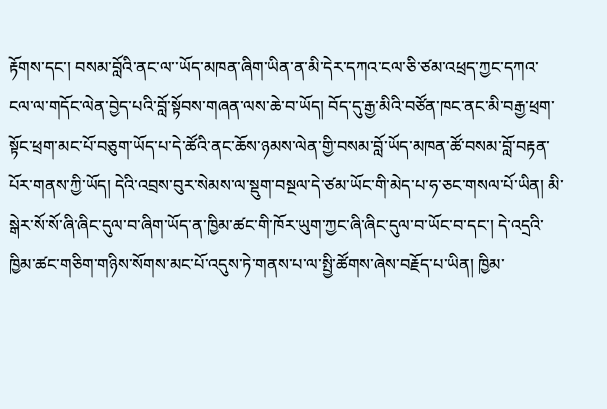རྟོགས་དང་། བསམ་བློའི་ནང་ལ་་ཡོད་མཁན་ཞིག་ཡིན་ན་མི་དེར་དཀའ་ངལ་ཅི་ཙམ་འཕྲད་ཀྱང་དཀའ་ངལ་ལ་གདོང་ལེན་བྱེད་པའི་བློ་སྟོབས་གཞན་ལས་ཆེ་བ་ཡོད། བོད་དུ་རྒྱ་མིའི་བཙོན་ཁང་ནང་མི་བརྒྱ་ཕྲག་སྟོང་ཕྲག་མང་པོ་བཅུག་ཡོད་པ་དེ་ཚོའི་ནང་ཆོས་ཉམས་ལེན་གྱི་བསམ་བློ་ཡོད་མཁན་ཚོ་བསམ་བློ་བརྟན་པོར་གནས་ཀྱི་ཡོད། དེའི་འབྲས་བུར་སེམས་ལ་སྡུག་བསྔལ་དེ་ཙམ་ཡོང་གི་མེད་པ་ཧ་ཅང་གསལ་པོ་ཡིན། མི་སྒེར་སོ་སོ་ཞི་ཞིང་དུལ་བ་ཞིག་ཡོད་ན་ཁྱིམ་ཚང་གི་ཁོར་ཡུག་ཀྱང་ཞི་ཞིང་དུལ་བ་ཡོང་བ་དང་། དེ་འདྲའི་ཁྱིམ་ཚང་གཅིག་གཉིས་སོགས་མང་པོ་འདུས་ཏེ་གནས་པ་ལ་སྤྱི་ཚོགས་ཞེས་བརྗོད་པ་ཡིན། ཁྱིམ་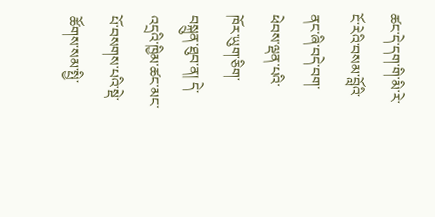ཚང་དེ་དག་གི་མི་རེ་ངོ་རེའི་བསམ་བློའི་ནང་ཞི་བདེ་བག་ཕེབས་ལྡན་པའི་ཁོར་ཡུག་ཅིག་བསྐྲུན་ཐུབ་ན། དེ་འདྲའི་ཁྱིམ་ཚང་མང་པོ་བསགས་པའི་སྡེ་ཚོགས་སམ་སྤྱི་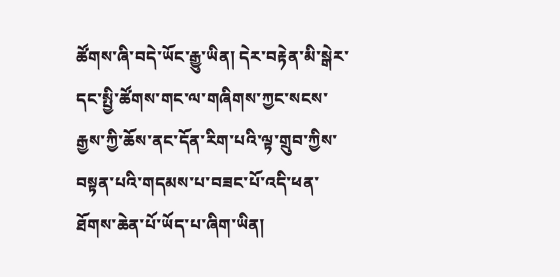ཚོགས་ཞི་བདེ་ཡོང་རྒྱུ་ཡིན། དེར་བརྟེན་མི་སྒེར་དང་སྤྱི་ཚོགས་གང་ལ་གཞིགས་ཀྱང་སངས་རྒྱས་ཀྱི་ཆོས་ནང་དོན་རིག་པའི་ལྟ་གྲུབ་ཀྱིས་བསྟན་པའི་གདམས་པ་བཟང་པོ་འདི་ཕན་ཐོགས་ཆེན་པོ་ཡོད་པ་ཞིག་ཡིན།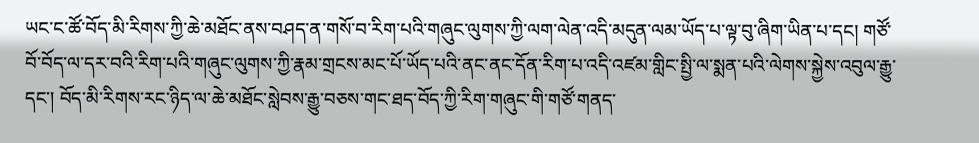ཡང་ང་ཚོ་བོད་མི་རིགས་ཀྱི་ཆེ་མཐོང་ནས་བཤད་ན་གསོ་བ་རིག་པའི་གཞུང་ལུགས་ཀྱི་ལག་ལེན་འདི་མདུན་ལམ་ཡོད་པ་ལྟ་བུ་ཞིག་ཡིན་པ་དང། གཙོ་བོ་བོད་ལ་དར་བའི་རིག་པའི་གཞུང་ལུགས་ཀྱི་རྣམ་གྲངས་མང་པོ་ཡོད་པའི་ནང་ནང་དོན་རིག་པ་འདི་འཛམ་གླིང་སྤྱི་ལ་སྨན་པའི་ལེགས་སྐྱེས་འབུལ་རྒྱུ་དང་། བོད་མི་རིགས་རང་ཉིད་ལ་ཆེ་མཐོང་སླེབས་རྒྱུ་བཅས་གང་ཐད་བོད་ཀྱི་རིག་གཞུང་གི་གཙོ་གནད་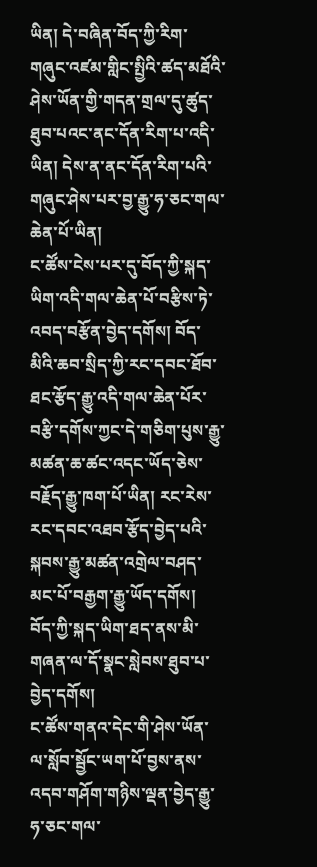ཡིན། དེ་བཞིན་བོད་ཀྱི་རིག་གཞུང་འཛམ་གླིང་སྤྱིའི་ཚད་མཐོའི་ཤེས་ཡོན་གྱི་གདན་གྲལ་དུ་ཚུད་ཐུབ་པའང་ནང་དོན་རིག་པ་འདི་ཡིན། དེས་ན་ནང་དོན་རིག་པའི་གཞུང་ཤེས་པར་བྱ་རྒྱུ་ཧ་ཅང་གལ་ཆེན་པོ་ཡིན།
ང་ཚོས་ངེས་པར་དུ་བོད་ཀྱི་སྐད་ཡིག་འདི་གལ་ཆེན་པོ་བརྩིས་ཏེ་འབད་བརྩོན་བྱེད་དགོས། བོད་མིའི་ཆབ་སྲིད་ཀྱི་རང་དབང་ཐོབ་ཐང་རྩོད་རྒྱུ་འདི་གལ་ཆེན་པོར་བརྩི་དགོས་ཀྱང་དེ་གཅིག་པུས་རྒྱུ་མཚན་ཆ་ཚང་འདང་ཡོད་ཅེས་བརྗོད་རྒྱུ་ཁག་པོ་ཡིན། རང་རེས་རང་དབང་འཐབ་རྩོད་བྱེད་པའི་སྐབས་རྒྱུ་མཚན་འགྲེལ་བཤད་མང་པོ་བརྒྱག་རྒྱུ་ཡོད་དགོས། བོད་ཀྱི་སྐད་ཡིག་ཐད་ནས་མི་གཞན་ལ་དོ་སྣང་སླེབས་ཐུབ་པ་བྱེད་དགོས།
ང་ཚོས་གནའ་དེང་གི་ཤེས་ཡོན་ལ་སློབ་སྦྱོང་ཡག་པོ་བྱས་ནས་འདབ་གཤོག་གཉིས་ལྡན་བྱེད་རྒྱུ་ཧ་ཅང་གལ་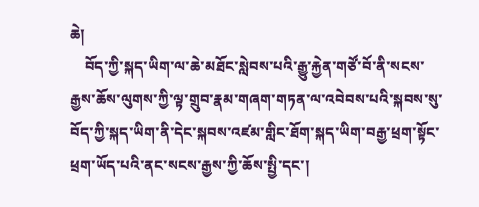ཆེ།
    བོད་ཀྱི་སྐད་ཡིག་ལ་ཆེ་མཐོང་སླེབས་པའི་རྒྱུ་རྐྱེན་གཙོ་བོ་ནི་སངས་རྒྱས་ཆོས་ལུགས་ཀྱི་ལྟ་གྲུབ་རྣམ་གཞག་གཏན་ལ་འབེབས་པའི་སྐབས་སུ་བོད་ཀྱི་སྐད་ཡིག་ནི་དེང་སྐབས་འཛམ་གླིང་ཐོག་སྐད་ཡིག་བརྒྱ་ཕྲག་སྟོང་ཕྲག་ཡོད་པའི་ནང་སངས་རྒྱས་ཀྱི་ཆོས་སྤྱི་དང་།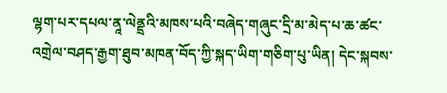ལྷག་པར་དཔལ་ནཱ་ལེནྡྲའི་མཁས་པའི་བཞེད་གཞུང་དྲི་མ་མེད་པ་ཆ་ཚང་འགྲེལ་བཤད་རྒྱག་ཐུབ་མཁན་བོད་ཀྱི་སྐད་ཡིག་གཅིག་པུ་ཡིན། དེང་སྐབས་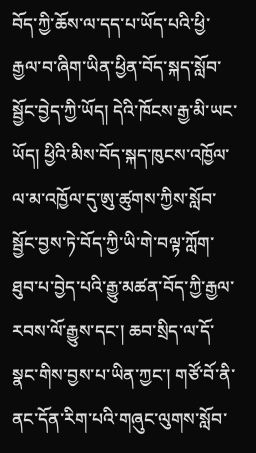བོད་ཀྱི་ཆོས་ལ་དད་པ་ཡོད་པའི་ཕྱི་རྒྱལ་བ་ཞིག་ཡིན་ཕྱིན་བོད་སྐད་སློབ་སྦྱོང་བྱེད་ཀྱི་ཡོད། དེའི་ཁོངས་རྒྱ་མི་ཡང་ཡོད། ཕྱིའི་མིས་བོད་སྐད་ཁུངས་འཁྱོལ་ལ་མ་འཁྱོལ་དུ་ཨུ་ཚུགས་ཀྱིས་སློབ་སྦྱོང་བྱས་ཏེ་བོད་ཀྱི་ཡི་གེ་བལྟ་ཀློག་ཐུབ་པ་བྱེད་པའི་རྒྱུ་མཚན་བོད་ཀྱི་རྒྱལ་རབས་ལོ་རྒྱུས་དང་། ཆབ་སྲིད་ལ་དོ་སྣང་གིས་བྱས་པ་ཡིན་ཀྱང་། གཙོ་བོ་ནི་ནང་དོན་རིག་པའི་གཞུང་ལུགས་སློབ་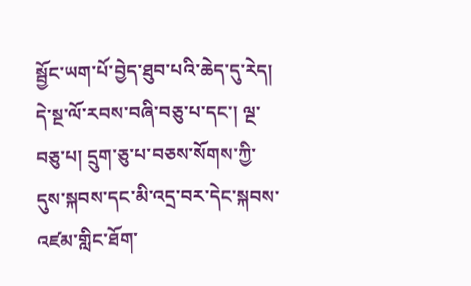སྦྱོང་ཡག་པོ་བྱེད་ཐུབ་པའི་ཆེད་དུ་རེད།
དེ་སྔ་ལོ་རབས་བཞི་བཅུ་པ་དང་། ལྔ་བཅུ་པ། དྲུག་ཅུ་པ་བཅས་སོགས་ཀྱི་དུས་སྐབས་དང་མི་འདྲ་བར་དེང་སྐབས་འཛམ་གླིང་ཐོག་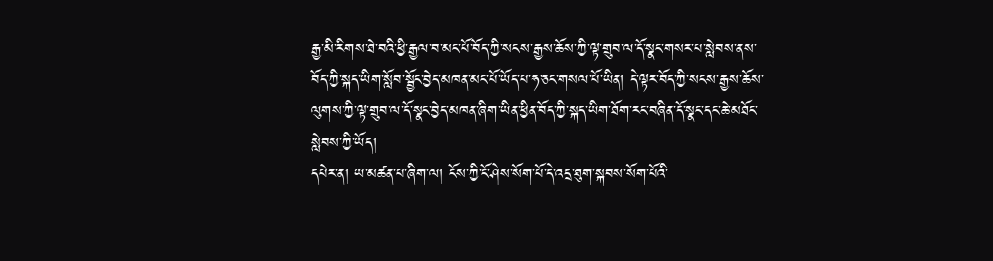རྒྱ་མི་རིགས་ཐེ་བའི་ཕྱི་རྒྱལ་བ་མང་པོ་བོད་ཀྱི་སངས་རྒྱས་ཆོས་ཀྱི་ལྟ་གྲུབ་ལ་དོ་སྣང་གསར་པ་སླེབས་ནས་བོད་ཀྱི་སྐད་ཡིག་སློབ་སྦྱོང་བྱེད་མཁན་མང་པོ་ཡོད་པ་ཧ་ཅང་གསལ་པོ་ཡིན། དེ་ལྟར་བོད་ཀྱི་སངས་རྒྱས་ཆོས་ལུགས་ཀྱི་ལྟ་གྲུབ་ལ་དོ་སྣང་བྱེད་མཁན་ཞིག་ཡིན་ཕྱིན་བོད་ཀྱི་སྐད་ཡིག་ཐོག་རང་བཞིན་དོ་སྣང་དང་ཆེ་མཐོང་སླེབས་ཀྱི་ཡོད།
དཔེར་ན། ཡ་མཚན་པ་ཞིག་ལ། ངོས་ཀྱི་ངོ་ཤེས་སོག་པོ་དེ་འདྲ་ཐུག་སྐབས་སོག་པོའི་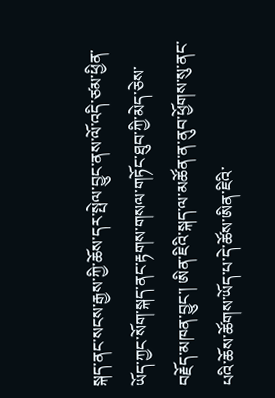སྐད་ནང་སངས་རྒྱས་ཀྱི་ཆོས་དར་སྤེལ་བྱུང་ནས་ལོ་འདི་ཙམ་ཕྱིན་ཡོད་ཀྱང་སོག་སྐད་ནང་རྟགས་གསལ་གཏོང་ཐུབ་ཀྱི་མེད་ཅེས་བརྗོད་མཁན་བྱུང་། ཨིན་ཇིའི་སྐད་ལ་མཚོན་ན་ནུབ་ཕྱོགས་སུ་ནང་པའི་ཆོས་ཚོགས་ཡོད་པ་དེ་ཚོས་ཨིན་ཇིའི་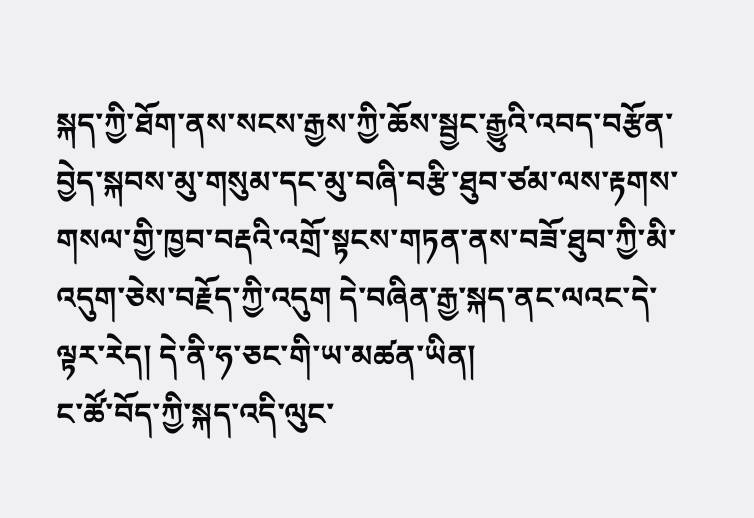སྐད་ཀྱི་ཐོག་ནས་སངས་རྒྱས་ཀྱི་ཆོས་སྦྱང་རྒྱུའི་འབད་བརྩོན་བྱེད་སྐབས་མུ་གསུམ་དང་མུ་བཞི་བརྩི་ཐུབ་ཙམ་ལས་རྟགས་གསལ་གྱི་ཁྱབ་བརྡའི་འགྲོ་སྟངས་གཏན་ནས་བཟོ་ཐུབ་ཀྱི་མི་འདུག་ཅེས་བརྗོད་ཀྱི་འདུག དེ་བཞིན་རྒྱ་སྐད་ནང་ལའང་དེ་ལྟར་རེད། དེ་ནི་ཧ་ཅང་གི་ཡ་མཚན་ཡིན།
ང་ཚོ་བོད་ཀྱི་སྐད་འདི་ལུང་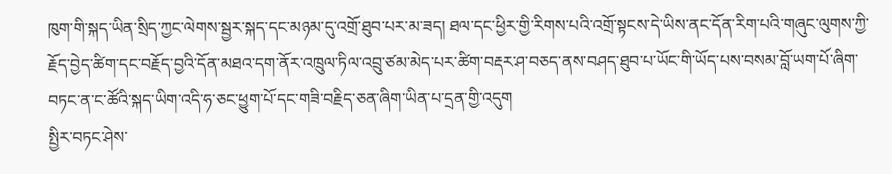ཁུག་གི་སྐད་ཡིན་སྲིད་ཀྱང་ལེགས་སྦྱར་སྐད་དང་མཉམ་དུ་འགྲོ་ཐུབ་པར་མ་ཟད། ཐལ་དང་ཕྱིར་གྱི་རིགས་པའི་འགྲོ་སྟངས་དེ་ཡིས་ནང་དོན་རིག་པའི་གཞུང་ལུགས་ཀྱི་རྗོད་བྱེད་ཚིག་དང་བརྗོད་བྱའི་དོན་མཐའ་དག་ནོར་འཁྲུལ་ཏིལ་འབྲུ་ཙམ་མེད་པར་ཚིག་བརྡར་ཤ་བཅད་ནས་བཤད་ཐུབ་པ་ཡོང་གི་ཡོད་པས་བསམ་བློ་ཡག་པོ་ཞིག་བཏང་ན་ང་ཚོའི་སྐད་ཡིག་འདི་ཧ་ཅང་ཕྱུག་པོ་དང་གཟི་བརྗིད་ཅན་ཞིག་ཡིན་པ་དྲན་གྱི་འདུག
སྤྱིར་བཏང་ཤེས་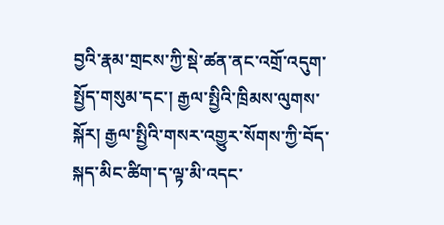བྱའི་རྣམ་གྲངས་ཀྱི་སྡེ་ཚན་ནང་འགྲོ་འདུག་སྤྱོད་གསུམ་དང་། རྒྱལ་སྤྱིའི་ཁྲིམས་ལུགས་སྐོར། རྒྱལ་སྤྱིའི་གསར་འགྱུར་སོགས་ཀྱི་བོད་སྐད་མིང་ཚིག་ད་ལྟ་མི་འདང་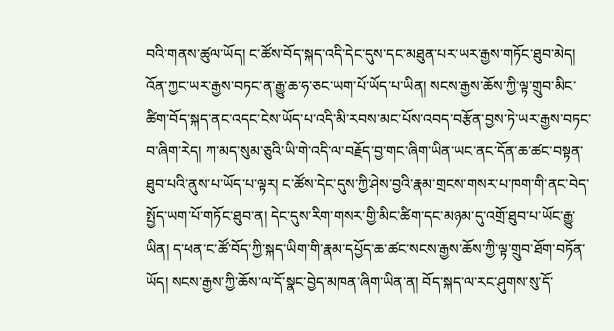བའི་གནས་ཚུལ་ཡོད། ང་ཚོས་བོད་སྐད་འདི་དེང་དུས་དང་མཐུན་པར་ཡར་རྒྱས་གཏོང་ཐུབ་མེད། འོན་ཀྱང་ཡར་རྒྱས་བཏང་ན་རྒྱུ་ཆ་ཧ་ཅང་ཡག་པོ་ཡོད་པ་ཡིན། སངས་རྒྱས་ཆོས་ཀྱི་ལྟ་གྲུབ་མིང་ཚིག་བོད་སྐད་ནང་འདང་ངེས་ཡོད་པ་འདི་མི་རབས་མང་པོས་འབད་བརྩོན་བྱས་ཏེ་ཡར་རྒྱས་བཏང་བ་ཞིག་རེད། ཀ་མད་སུམ་ཅུའི་ཡི་གེ་འདི་ལ་བརྗོད་བྱ་གང་ཞིག་ཡིན་ཡང་ནང་དོན་ཆ་ཚང་བསྟན་ཐུབ་པའི་ནུས་པ་ཡོད་པ་ལྟར། ང་ཚོས་དེང་དུས་ཀྱི་ཤེས་བྱའི་རྣམ་གྲངས་གསར་པ་ཁག་གི་ནང་བེད་སྤྱོད་ཡག་པོ་གཏོང་ཐུབ་ན། དེང་དུས་རིག་གསར་གྱི་མིང་ཚིག་དང་མཉམ་དུ་འགྲོ་ཐུབ་པ་ཡོང་རྒྱུ་ཡིན། ད་ཕན་ང་ཚོ་བོད་ཀྱི་སྐད་ཡིག་གི་རྣམ་དཔྱོད་ཆ་ཚང་སངས་རྒྱས་ཆོས་ཀྱི་ལྟ་གྲུབ་ཐོག་བཏོན་ཡོད། སངས་རྒྱས་ཀྱི་ཆོས་ལ་དོ་སྣང་བྱེད་མཁན་ཞིག་ཡིན་ན། བོད་སྐད་ལ་རང་ཤུགས་སུ་དོ་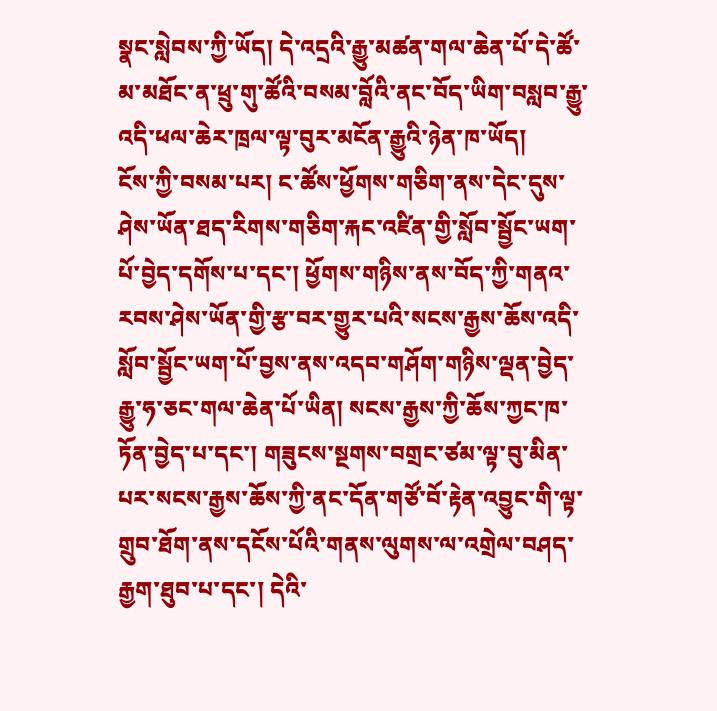སྣང་སླེབས་ཀྱི་ཡོད། དེ་འདྲའི་རྒྱུ་མཚན་གལ་ཆེན་པོ་དེ་ཚོ་མ་མཐོང་ན་ཕྲུ་གུ་ཚོའི་བསམ་བློའི་ནང་བོད་ཡིག་བསླབ་རྒྱུ་འདི་ཕལ་ཆེར་ཁྲལ་ལྟ་བུར་མངོན་རྒྱུའི་ཉེན་ཁ་ཡོད།
ངོས་ཀྱི་བསམ་པར། ང་ཚོས་ཕྱོགས་གཅིག་ནས་དེང་དུས་ཤེས་ཡོན་ཐད་རིགས་གཅིག་རྐང་འཛིན་གྱི་སློབ་སྦྱོང་ཡག་པོ་བྱེད་དགོས་པ་དང་། ཕྱོགས་གཉིས་ནས་བོད་ཀྱི་གནའ་རབས་ཤེས་ཡོན་གྱི་རྩ་བར་གྱུར་པའི་སངས་རྒྱས་ཆོས་འདི་སློབ་སྦྱོང་ཡག་པོ་བྱས་ནས་འདབ་གཤོག་གཉིས་ལྡན་བྱེད་རྒྱུ་ཧ་ཅང་གལ་ཆེན་པོ་ཡིན། སངས་རྒྱས་ཀྱི་ཆོས་ཀྱང་ཁ་ཏོན་བྱེད་པ་དང་། གཟུངས་སྔགས་བགྲང་ཙམ་ལྟ་བུ་མིན་པར་སངས་རྒྱས་ཆོས་ཀྱི་ནང་དོན་གཙོ་བོ་རྟེན་འབྱུང་གི་ལྟ་གྲུབ་ཐོག་ནས་དངོས་པོའི་གནས་ལུགས་ལ་འགྲེལ་བཤད་རྒྱག་ཐུབ་པ་དང་། དེའི་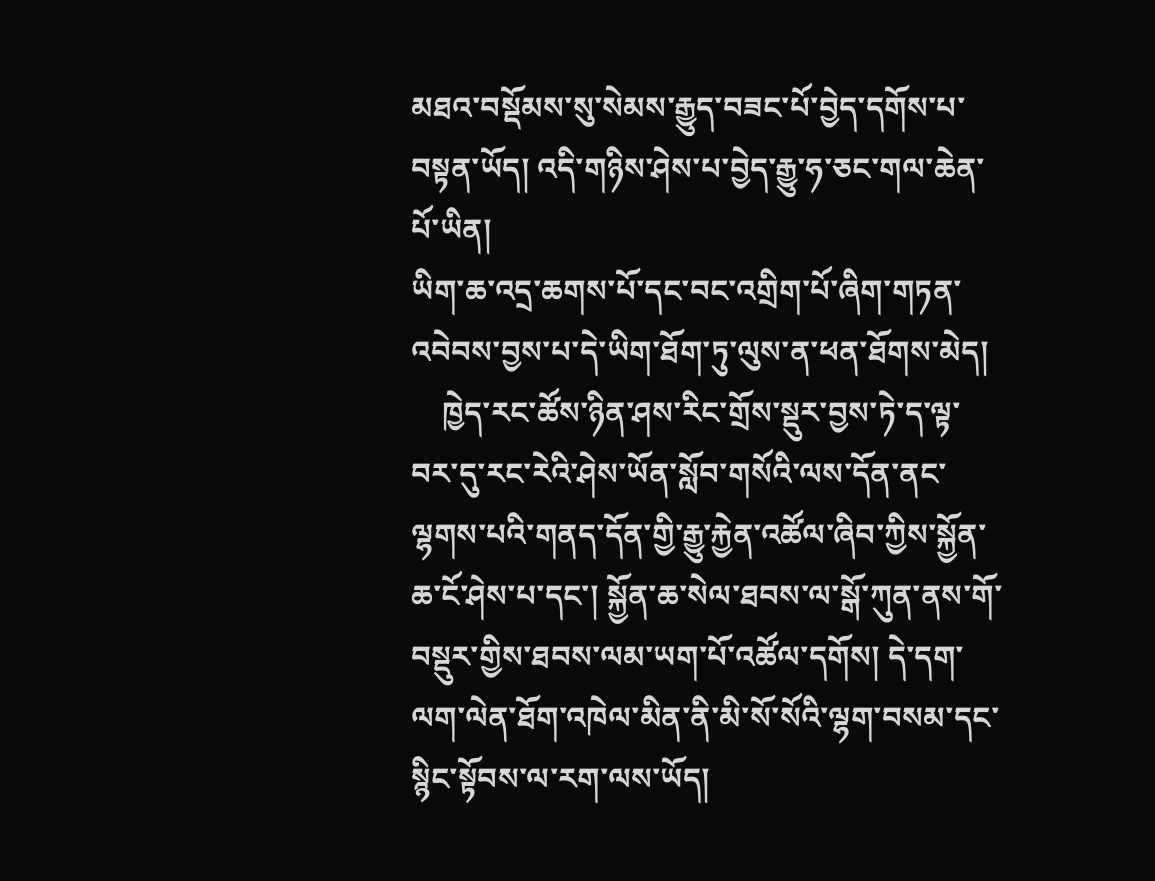མཐའ་བསྡོམས་སུ་སེམས་རྒྱུད་བཟང་པོ་བྱེད་དགོས་པ་བསྟན་ཡོད། འདི་གཉིས་ཤེས་པ་བྱེད་རྒྱུ་ཧ་ཅང་གལ་ཆེན་པོ་ཡིན།
ཡིག་ཆ་འདྲ་ཆགས་པོ་དང་བང་འགྲིག་པོ་ཞིག་གཏན་འབེབས་བྱས་པ་དེ་ཡིག་ཐོག་ཏུ་ལུས་ན་ཕན་ཐོགས་མེད།
    ཁྱེད་རང་ཚོས་ཉིན་ཤས་རིང་གྲོས་སྡུར་བྱས་ཏེ་ད་ལྟ་བར་དུ་རང་རེའི་ཤེས་ཡོན་སློབ་གསོའི་ལས་དོན་ནང་ལྷགས་པའི་གནད་དོན་གྱི་རྒྱུ་རྐྱེན་འཚོལ་ཞིབ་ཀྱིས་སྐྱོན་ཆ་ངོ་ཤེས་པ་དང་། སྐྱོན་ཆ་སེལ་ཐབས་ལ་སྒོ་ཀུན་ནས་གོ་བསྡུར་གྱིས་ཐབས་ལམ་ཡག་པོ་འཚོལ་དགོས། དེ་དག་ལག་ལེན་ཐོག་འཁེལ་མིན་ནི་མི་སོ་སོའི་ལྷག་བསམ་དང་སྙིང་སྟོབས་ལ་རག་ལས་ཡོད།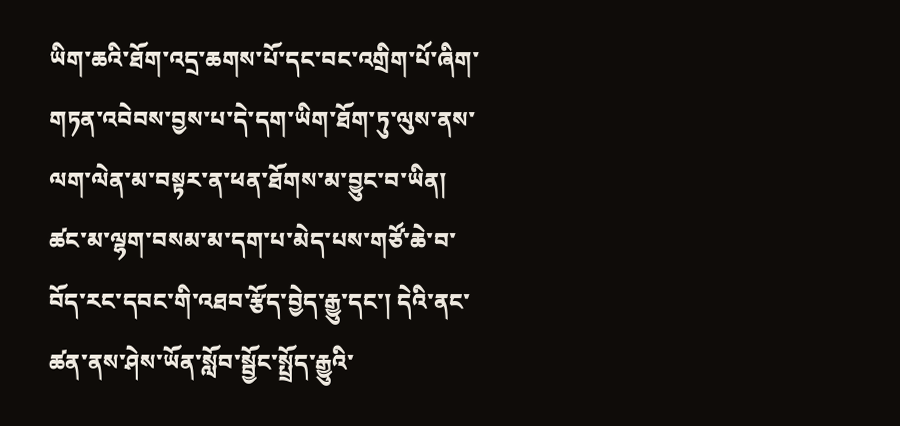ཡིག་ཆའི་ཐོག་འདྲ་ཆགས་པོ་དང་བང་འགྲིག་པོ་ཞིག་གཏན་འབེབས་བྱས་པ་དེ་དག་ཡིག་ཐོག་ཏུ་ལུས་ནས་ལག་ལེན་མ་བསྟར་ན་ཕན་ཐོགས་མ་བྱུང་བ་ཡིན། ཚང་མ་ལྷག་བསམ་མ་དག་པ་མེད་པས་གཙོ་ཆེ་བ་བོད་རང་དབང་གི་འཐབ་རྩོད་བྱེད་རྒྱུ་དང་། དེའི་ནང་ཚན་ནས་ཤེས་ཡོན་སློབ་སྦྱོང་སྤྲོད་རྒྱུའི་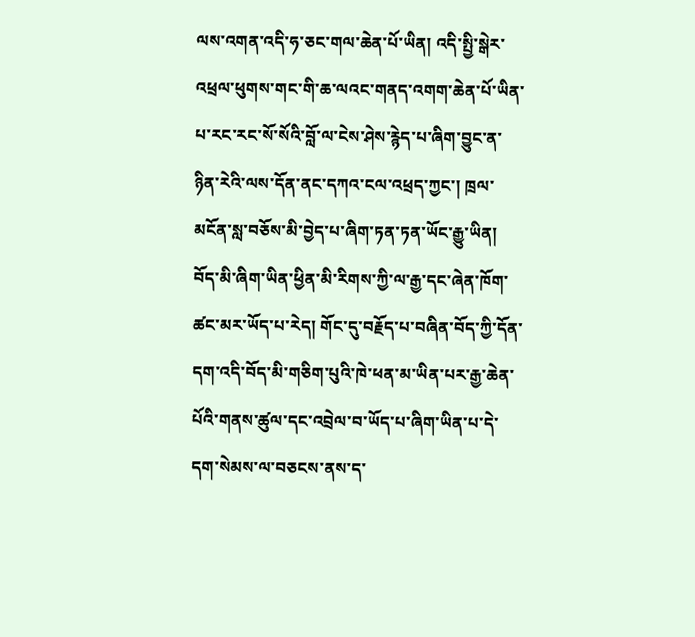ལས་འགན་འདི་ཧ་ཅང་གལ་ཆེན་པོ་ཡིན། འདི་སྤྱི་སྒེར་འཕྲལ་ཕུགས་གང་གི་ཆ་ལའང་གནད་འགག་ཆེན་པོ་ཡིན་པ་རང་རང་སོ་སོའི་བློ་ལ་ངེས་ཤེས་རྙེད་པ་ཞིག་བྱུང་ན་ཉིན་རེའི་ལས་དོན་ནང་དཀའ་ངལ་འཕྲད་ཀྱང་། ཁྲལ་མངོན་སླ་བཅོས་མི་བྱེད་པ་ཞིག་ཏན་ཏན་ཡོང་རྒྱུ་ཡིན།
བོད་མི་ཞིག་ཡིན་ཕྱིན་མི་རིགས་ཀྱི་ལ་རྒྱ་དང་ཞེན་ཁོག་ཚང་མར་ཡོད་པ་རེད། གོང་དུ་བརྗོད་པ་བཞིན་བོད་ཀྱི་དོན་དག་འདི་བོད་མི་གཅིག་པུའི་ཁེ་ཕན་མ་ཡིན་པར་རྒྱ་ཆེན་པོའི་གནས་ཚུལ་དང་འབྲེལ་བ་ཡོད་པ་ཞིག་ཡིན་པ་དེ་དག་སེམས་ལ་བཅངས་ནས་ད་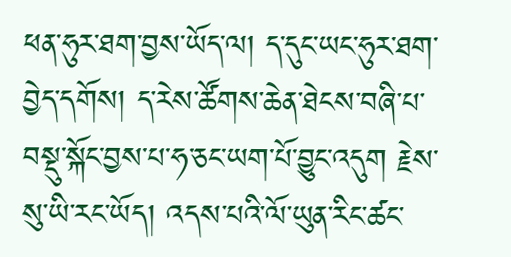ཕན་ཧུར་ཐག་བྱས་ཡོད་ལ། ད་དུང་ཡང་ཧུར་ཐག་བྱེད་དགོས། ད་རེས་ཚོགས་ཆེན་ཐེངས་བཞི་པ་བསྡུ་སྐོང་བྱས་པ་ཧ་ཅང་ཡག་པོ་བྱུང་འདུག རྗེས་སུ་ཡི་རང་ཡོད། འདས་པའི་ལོ་ཡུན་རིང་ཚང་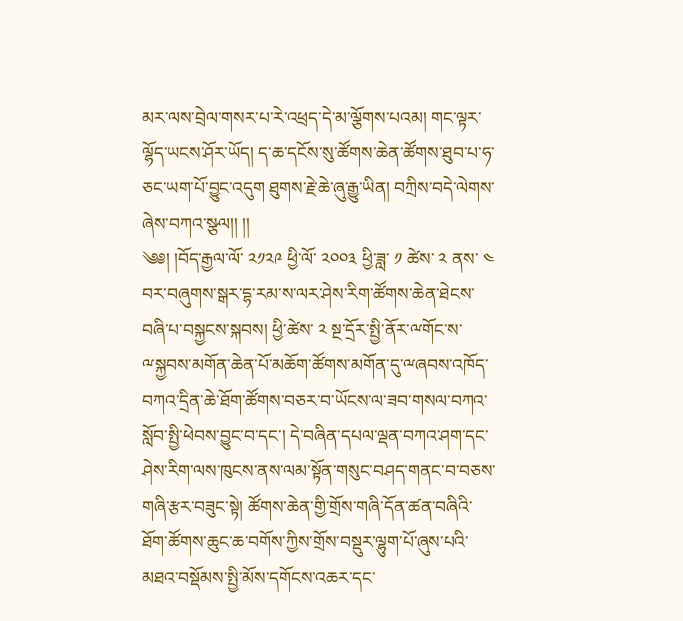མར་ལས་བྲེལ་གསར་པ་རེ་འཕྲད་དེ་མ་ལྕོགས་པའམ། གང་ལྟར་ལྷོད་ཡངས་ཤོར་ཡོད། ད་ཆ་དངོས་སུ་ཚོགས་ཆེན་ཚོགས་ཐུབ་པ་ཧ་ཅང་ཡག་པོ་བྱུང་འདུག ཐུགས་རྗེ་ཆེ་ཞུ་རྒྱུ་ཡིན། བཀྲིས་བདེ་ལེགས་ཞེས་བཀའ་སྩལ།། །།
༄༅། །བོད་རྒྱལ་ལོ་ ༢༡༢༩ ཕྱི་ལོ་ ༢༠༠༣ ཕྱི་ཟླ་ ༡ ཚེས་ ༢ ནས་ ༤ བར་བཞུགས་སྒར་དྷ་རམ་ས་ལར་ཤེས་རིག་ཚོགས་ཆེན་ཐེངས་བཞི་པ་བསྐྱངས་སྐབས། ཕྱི་ཚེས་ ༢ སྔ་དྲོར་སྤྱི་ནོར་ྋགོང་ས་ྋསྐྱབས་མགོན་ཆེན་པོ་མཆོག་ཚོགས་མགོན་དུ་ྋཞབས་འཁོད་བཀའ་དྲིན་ཆེ་ཐོག་ཚོགས་བཅར་བ་ཡོངས་ལ་ཟབ་གསལ་བཀའ་སློབ་སྤྱི་ཕེབས་བྱུང་བ་དང་། དེ་བཞིན་དཔལ་ལྡན་བཀའ་ཤག་དང་ཤེས་རིག་ལས་ཁུངས་ནས་ལམ་སྟོན་གསུང་བཤད་གནང་བ་བཅས་གཞི་རྩར་བཟུང་སྟེ། ཚོགས་ཆེན་གྱི་གྲོས་གཞི་དོན་ཚན་བཞིའི་ཐོག་ཚོགས་ཆུང་ཆ་བགོས་ཀྱིས་གྲོས་བསྡུར་ལྷུག་པོ་ཞུས་པའི་མཐའ་བསྡོམས་སྤྱི་མོས་དགོངས་འཆར་དང་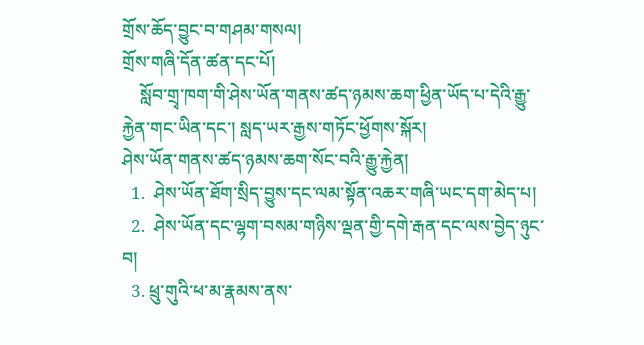གྲོས་ཆོད་བྱུང་བ་གཤམ་གསལ།
གྲོས་གཞི་དོན་ཚན་དང་པོ།
    སློབ་གྲྭ་ཁག་གི་ཤེས་ཡོན་གནས་ཚད་ཉམས་ཆག་ཕྱིན་ཡོད་པ་དེའི་རྒྱུ་རྐྱེན་གང་ཡིན་དང་། སླད་ཡར་རྒྱས་གཏོང་ཕྱོགས་སྐོར།
ཤེས་ཡོན་གནས་ཚད་ཉམས་ཆག་སོང་བའི་རྒྱུ་རྐྱེན།
  1.  ཤེས་ཡོན་ཐོག་སྲིད་བྱུས་དང་ལམ་སྟོན་འཆར་གཞི་ཡང་དག་མེད་པ།
  2.  ཤེས་ཡོན་དང་ལྷག་བསམ་གཉིས་ལྡན་གྱི་དགེ་རྒན་དང་ལས་བྱེད་ཉུང་བ།
  3. ཕྲུ་གུའི་ཕ་མ་རྣམས་ནས་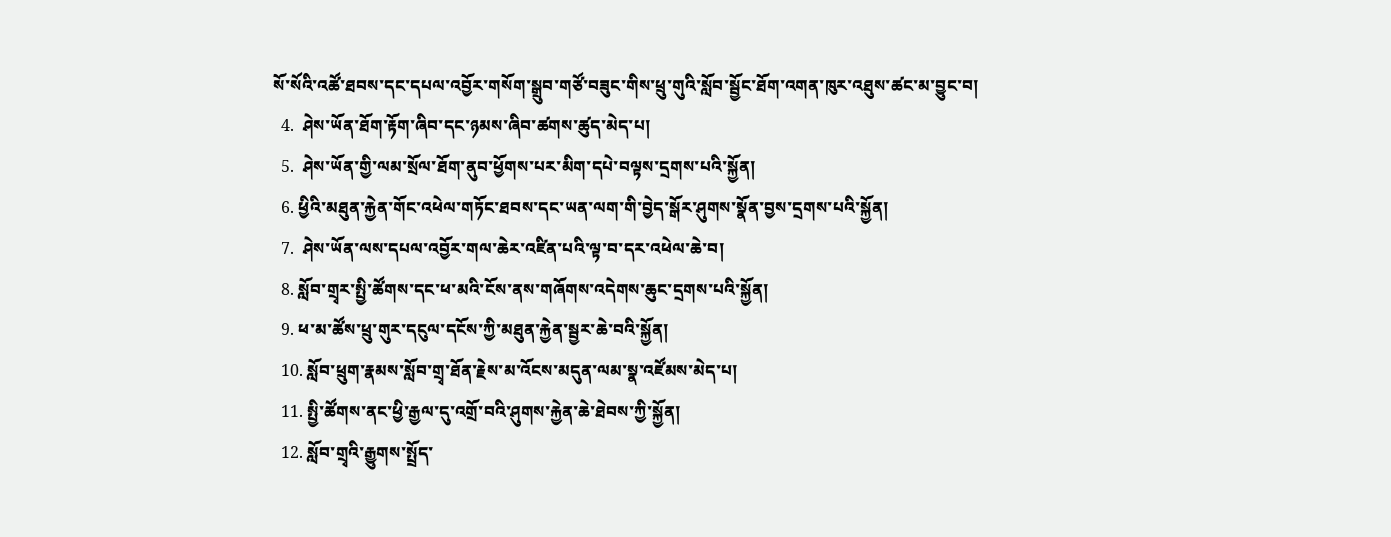སོ་སོའི་འཚོ་ཐབས་དང་དཔལ་འབྱོར་གསོག་སྒྲུབ་གཙོ་བཟུང་གིས་ཕྲུ་གུའི་སློབ་སྦྱོང་ཐོག་འགན་ཁུར་འཐུས་ཚང་མ་བྱུང་བ།
  4.  ཤེས་ཡོན་ཐོག་རྟོག་ཞིབ་དང་ཉམས་ཞིབ་ཚགས་ཚུད་མེད་པ།
  5.  ཤེས་ཡོན་གྱི་ལམ་སྲོལ་ཐོག་ནུབ་ཕྱོགས་པར་མིག་དཔེ་བལྟས་དྲགས་པའི་སྐྱོན།
  6. ཕྱིའི་མཐུན་རྐྱེན་གོང་འཕེལ་གཏོང་ཐབས་དང་ཡན་ལག་གི་བྱེད་སྒོར་ཤུགས་སྣོན་བྱས་དྲགས་པའི་སྐྱོན།
  7.  ཤེས་ཡོན་ལས་དཔལ་འབྱོར་གལ་ཆེར་འཛིན་པའི་ལྟ་བ་དར་འཕེལ་ཆེ་བ།
  8. སློབ་གྲྭར་སྤྱི་ཚོགས་དང་ཕ་མའི་ངོས་ནས་གཞོགས་འདེགས་ཆུང་དྲགས་པའི་སྐྱོན།
  9. ཕ་མ་ཚོས་ཕྲུ་གུར་དངུལ་དངོས་ཀྱི་མཐུན་རྐྱེན་སྦྱར་ཆེ་བའི་སྐྱོན།
  10. སློབ་ཕྲུག་རྣམས་སློབ་གྲྭ་ཐོན་རྗེས་མ་འོངས་མདུན་ལམ་སྣ་འཛོམས་མེད་པ།
  11. སྤྱི་ཚོགས་ནང་ཕྱི་རྒྱལ་དུ་འགྲོ་བའི་ཤུགས་རྐྱེན་ཆེ་ཐེབས་ཀྱི་སྐྱོན།
  12. སློབ་གྲྭའི་རྒྱུགས་སྤྲོད་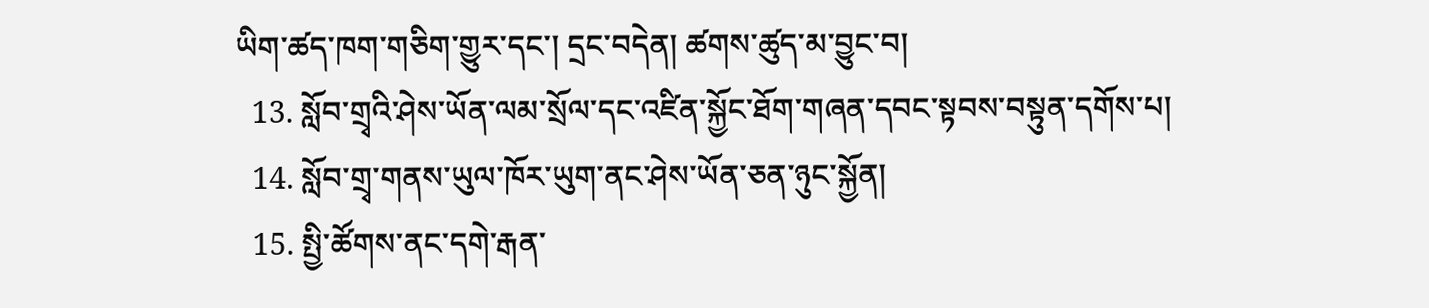ཡིག་ཚད་ཁག་གཅིག་གྱུར་དང་། དྲང་བདེན། ཚགས་ཚུད་མ་བྱུང་བ།
  13. སློབ་གྲྭའི་ཤེས་ཡོན་ལམ་སྲོལ་དང་འཛིན་སྐྱོང་ཐོག་གཞན་དབང་སྟབས་བསྟུན་དགོས་པ།
  14. སློབ་གྲྭ་གནས་ཡུལ་ཁོར་ཡུག་ནང་ཤེས་ཡོན་ཅན་ཉུང་སྐྱོན།
  15. སྤྱི་ཚོགས་ནང་དགེ་རྒན་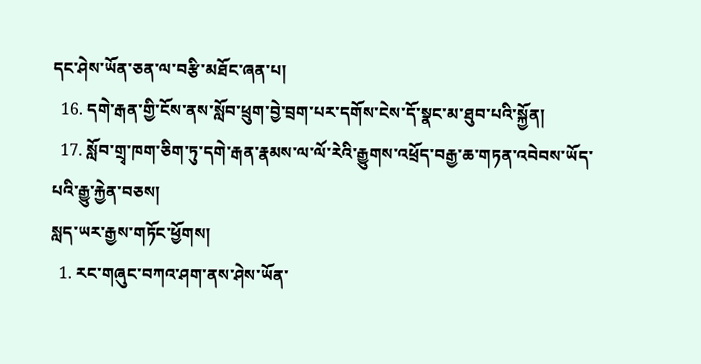དང་ཤེས་ཡོན་ཅན་ལ་བརྩི་མཐོང་ཞན་པ།
  16. དགེ་རྒན་གྱི་ངོས་ནས་སློབ་ཕྲུག་བྱེ་བྲག་པར་དགོས་ངེས་དོ་སྣང་མ་ཐུབ་པའི་སྐྱོན།
  17. སློབ་གྲྭ་ཁག་ཅིག་ཏུ་དགེ་རྒན་རྣམས་ལ་ལོ་རེའི་རྒྱུགས་འཕྲོད་བརྒྱ་ཆ་གཏན་འབེབས་ཡོད་པའི་རྒྱུ་རྐྱེན་བཅས།
སླད་ཡར་རྒྱས་གཏོང་ཕྱོགས།
  1. རང་གཞུང་བཀའ་ཤག་ནས་ཤེས་ཡོན་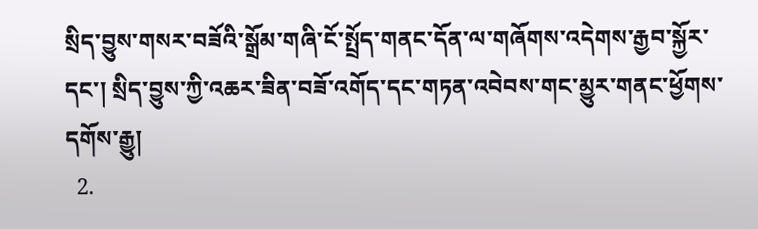སྲིད་བྱུས་གསར་བཟོའི་སྒྲོམ་གཞི་ངོ་སྤྲོད་གནང་དོན་ལ་གཞོགས་འདེགས་རྒྱབ་སྐྱོར་དང་། སྲིད་བྱུས་ཀྱི་འཆར་ཟིན་བཟོ་འགོད་དང་གཏན་འབེབས་གང་མྱུར་གནང་ཕྱོགས་དགོས་རྒྱུ།
  2.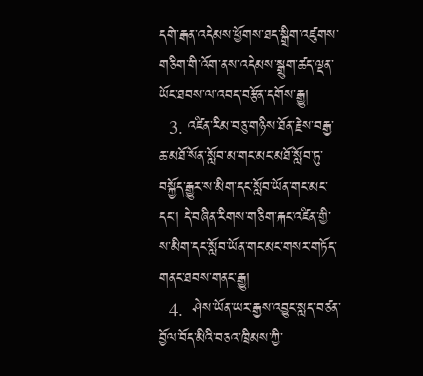དགེ་རྒན་འདེམས་ཕྱོགས་ཐད་སྒྲིག་འཛུགས་གཅིག་གི་འོག་ནས་འདེམས་སྒྲུག་ཚད་ལྡན་ཡོང་ཐབས་ལ་འབད་བརྩོན་དགོས་རྒྱུ།
  3. འཛིན་རིམ་བཅུ་གཉིས་ཐོན་རྗེས་བརྒྱ་ཆ་མཐོ་སོན་སློབ་མ་གང་མང་མཐོ་སློབ་ཏུ་བསྐྱོད་རྒྱུར་ས་མིག་དང་སློབ་ཡོན་གང་མང་དང་། དེ་བཞིན་རིགས་གཅིག་རྐང་འཛིན་གྱི་ས་མིག་དང་སློབ་ཡོན་གང་མང་གསར་གཏོད་གནང་ཐབས་གནང་རྒྱུ།
  4.  ཤེས་ཡོན་ཡར་རྒྱས་འབྱུང་སླད་བཙན་བྱོལ་བོད་མིའི་བཅའ་ཁྲིམས་ཀྱི་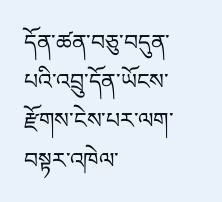དོན་ཚན་བཅུ་བདུན་པའི་འབྲུ་དོན་ཡོངས་རྫོགས་ངེས་པར་ལག་བསྟར་འཁེལ་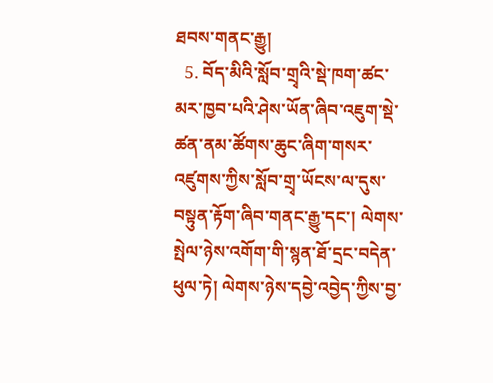ཐབས་གནང་རྒྱུ།
  5. བོད་མིའི་སློབ་གྲྭའི་སྡེ་ཁག་ཚང་མར་ཁྱབ་པའི་ཤེས་ཡོན་ཞིབ་འཇུག་སྡེ་ཚན་ནམ་ཚོགས་ཆུང་ཞིག་གསར་འཛུགས་ཀྱིས་སློབ་གྲྭ་ཡོངས་ལ་དུས་བསྟུན་རྟོག་ཞིབ་གནང་རྒྱུ་དང་། ལེགས་སྤེལ་ཉེས་འགོག་གི་སྙན་ཐོ་དྲང་བདེན་ཕུལ་ཏེ། ལེགས་ཉེས་དབྱེ་འབྱེད་ཀྱིས་བྱ་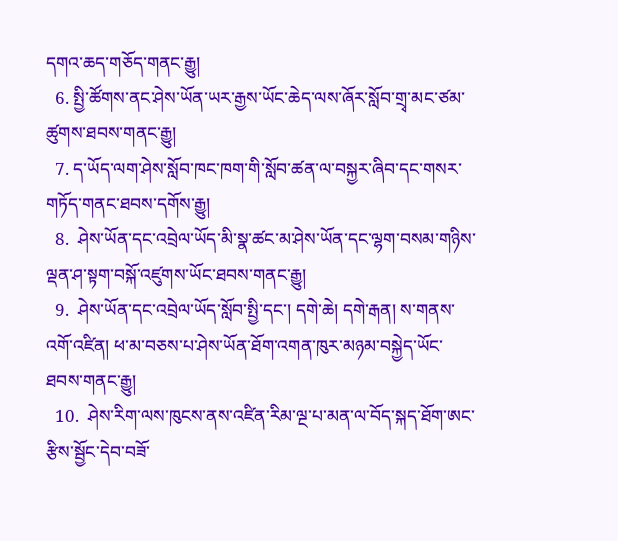དགའ་ཆད་གཅོད་གནང་རྒྱུ།
  6. སྤྱི་ཚོགས་ནང་ཤེས་ཡོན་ཡར་རྒྱས་ཡོང་ཆེད་ལས་ཞོར་སློབ་གྲྭ་མང་ཙམ་ཚུགས་ཐབས་གནང་རྒྱུ།
  7. ད་ཡོད་ལག་ཤེས་སློབ་ཁང་ཁག་གི་སློབ་ཚན་ལ་བསྐྱར་ཞིབ་དང་གསར་གཏོད་གནང་ཐབས་དགོས་རྒྱུ།
  8.  ཤེས་ཡོན་དང་འབྲེལ་ཡོད་མི་སྣ་ཚང་མ་ཤེས་ཡོན་དང་ལྷག་བསམ་གཉིས་ལྡན་ཤ་སྟག་བསྐོ་འཛུགས་ཡོང་ཐབས་གནང་རྒྱུ།
  9.  ཤེས་ཡོན་དང་འབྲེལ་ཡོད་སློབ་སྤྱི་དང་། དགེ་ཆེ། དགེ་རྒན། ས་གནས་འགོ་འཛིན། ཕ་མ་བཅས་པ་ཤེས་ཡོན་ཐོག་འགན་ཁུར་མཉམ་བསྐྱེད་ཡོང་ཐབས་གནང་རྒྱུ།
  10.  ཤེས་རིག་ལས་ཁུངས་ནས་འཛིན་རིམ་ལྔ་པ་མན་ལ་བོད་སྐད་ཐོག་ཨང་རྩིས་སྦྱོང་དེབ་བཟོ་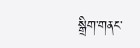སྒྲིག་གནང་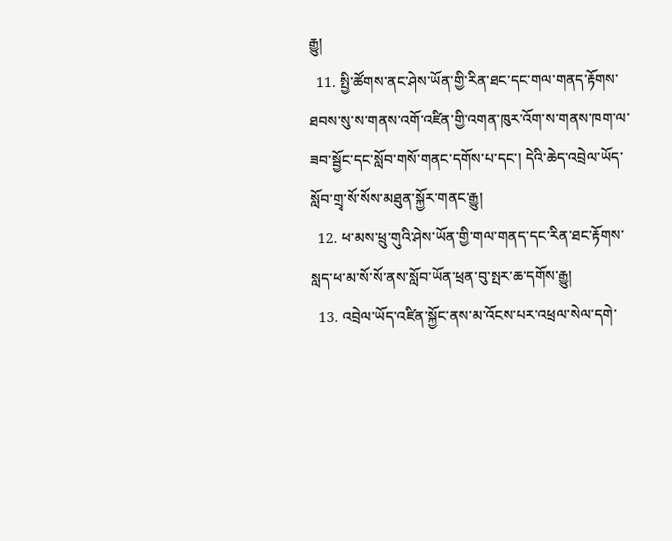རྒྱུ།
  11. སྤྱི་ཚོགས་ནང་ཤེས་ཡོན་གྱི་རིན་ཐང་དང་གལ་གནད་རྟོགས་ཐབས་སུ་ས་གནས་འགོ་འཛིན་གྱི་འགན་ཁུར་འོག་ས་གནས་ཁག་ལ་ཟབ་སྦྱོང་དང་སློབ་གསོ་གནང་དགོས་པ་དང་། དེའི་ཆེད་འབྲེལ་ཡོད་སློབ་གྲྭ་སོ་སོས་མཐུན་སྐྱོར་གནང་རྒྱུ།
  12. ཕ་མས་ཕྲུ་གུའི་ཤེས་ཡོན་གྱི་གལ་གནད་དང་རིན་ཐང་རྟོགས་སླད་ཕ་མ་སོ་སོ་ནས་སློབ་ཡོན་ཕྲན་བུ་སྤར་ཆ་དགོས་རྒྱུ།
  13. འབྲེལ་ཡོད་འཛིན་སྐྱོང་ནས་མ་འོངས་པར་འཕྲལ་སེལ་དགེ་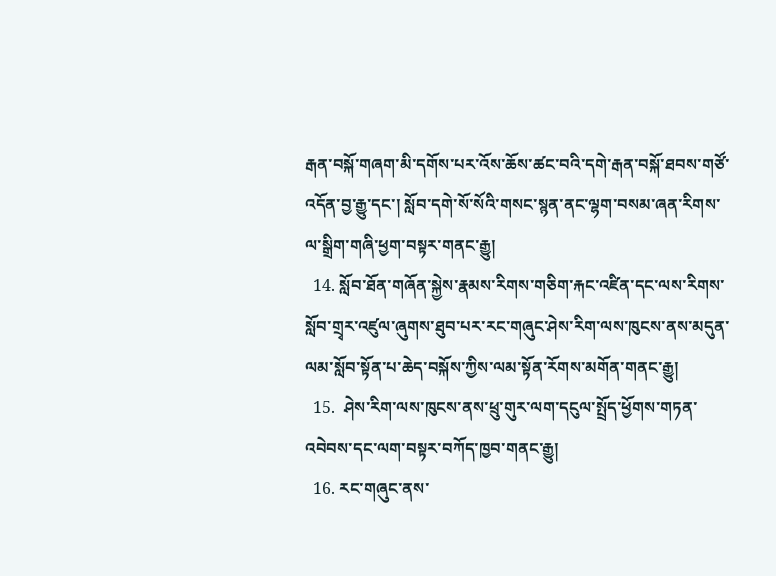རྒན་བསྐོ་གཞག་མི་དགོས་པར་འོས་ཆོས་ཚང་བའི་དགེ་རྒན་བསྐོ་ཐབས་གཙོ་འདོན་བྱ་རྒྱུ་དང་། སློབ་དགེ་སོ་སོའི་གསང་སྙན་ནང་ལྷག་བསམ་ཞན་རིགས་ལ་སྒྲིག་གཞི་ཕྱག་བསྟར་གནང་རྒྱུ།
  14. སློབ་ཐོན་གཞོན་སྐྱེས་རྣམས་རིགས་གཅིག་རྐང་འཛིན་དང་ལས་རིགས་སློབ་གྲྭར་འཛུལ་ཞུགས་ཐུབ་པར་རང་གཞུང་ཤེས་རིག་ལས་ཁུངས་ནས་མདུན་ལམ་སློབ་སྟོན་པ་ཆེད་བསྐོས་ཀྱིས་ལམ་སྟོན་རོགས་མགོན་གནང་རྒྱུ།
  15.  ཤེས་རིག་ལས་ཁུངས་ནས་ཕྲུ་གུར་ལག་དངུལ་སྤྲོད་ཕྱོགས་གཏན་འབེབས་དང་ལག་བསྟར་བཀོད་ཁྱབ་གནང་རྒྱུ།
  16. རང་གཞུང་ནས་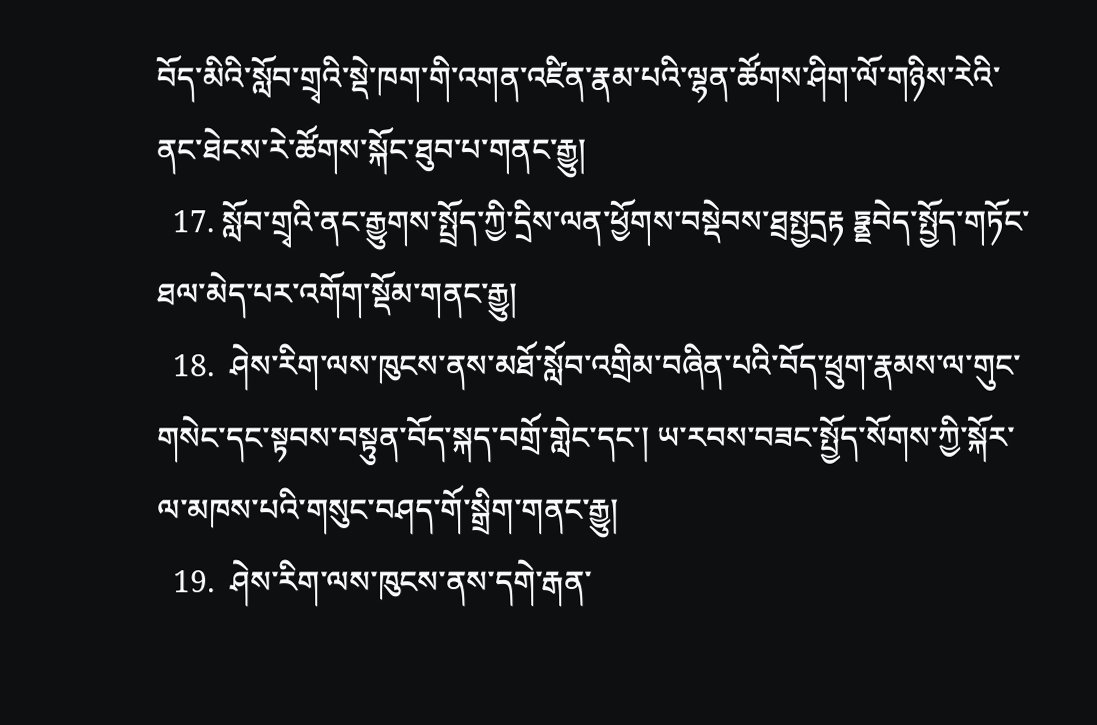བོད་མིའི་སློབ་གྲྭའི་སྡེ་ཁག་གི་འགན་འཛིན་རྣམ་པའི་ལྷན་ཚོགས་ཤིག་ལོ་གཉིས་རེའི་ནང་ཐེངས་རེ་ཚོགས་སྐོང་ཐུབ་པ་གནང་རྒྱུ།
  17. སློབ་གྲྭའི་ནང་རྒྱུགས་སྤྲོད་ཀྱི་དྲིས་ལན་ཕྱོགས་བསྡེབས་ཐྲསྤྱདྲརྟ ཏྣྡབེད་སྤྱོད་གཏོང་ཐལ་མེད་པར་འགོག་སྡོམ་གནང་རྒྱུ།
  18.  ཤེས་རིག་ལས་ཁུངས་ནས་མཐོ་སློབ་འགྲིམ་བཞིན་པའི་བོད་ཕྲུག་རྣམས་ལ་གུང་གསེང་དང་སྟབས་བསྟུན་བོད་སྐད་བགྲོ་གླེང་དང་། ཡ་རབས་བཟང་སྤྱོད་སོགས་ཀྱི་སྐོར་ལ་མཁས་པའི་གསུང་བཤད་གོ་སྒྲིག་གནང་རྒྱུ།
  19.  ཤེས་རིག་ལས་ཁུངས་ནས་དགེ་རྒན་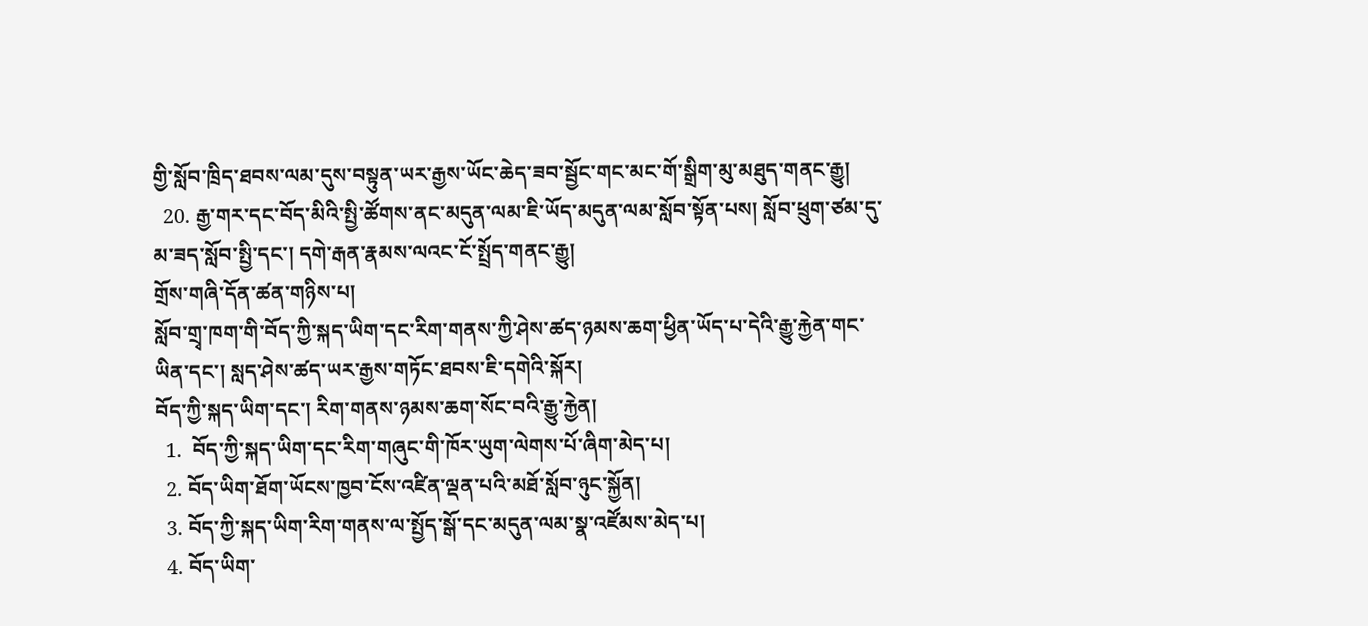གྱི་སློབ་ཁྲིད་ཐབས་ལམ་དུས་བསྟུན་ཡར་རྒྱས་ཡོང་ཆེད་ཟབ་སྦྱོང་གང་མང་གོ་སྒྲིག་མུ་མཐུད་གནང་རྒྱུ།
  20. རྒྱ་གར་དང་བོད་མིའི་སྤྱི་ཚོགས་ནང་མདུན་ལམ་ཇི་ཡོད་མདུན་ལམ་སློབ་སྟོན་པས། སློབ་ཕྲུག་ཙམ་དུ་མ་ཟད་སློབ་སྤྱི་དང་། དགེ་རྒན་རྣམས་ལའང་ངོ་སྤྲོད་གནང་རྒྱུ།
གྲོས་གཞི་དོན་ཚན་གཉིས་པ།
སློབ་གྲྭ་ཁག་གི་བོད་ཀྱི་སྐད་ཡིག་དང་རིག་གནས་ཀྱི་ཤེས་ཚད་ཉམས་ཆག་ཕྱིན་ཡོད་པ་དེའི་རྒྱུ་རྐྱེན་གང་ཡིན་དང་། སླད་ཤེས་ཚད་ཡར་རྒྱས་གཏོང་ཐབས་ཇི་དགེའི་སྐོར།
བོད་ཀྱི་སྐད་ཡིག་དང་། རིག་གནས་ཉམས་ཆག་སོང་བའི་རྒྱུ་རྐྱེན།
  1.  བོད་ཀྱི་སྐད་ཡིག་དང་རིག་གཞུང་གི་ཁོར་ཡུག་ལེགས་པོ་ཞིག་མེད་པ།
  2. བོད་ཡིག་ཐོག་ཡོངས་ཁྱབ་ངོས་འཛིན་ལྡན་པའི་མཐོ་སློབ་ཉུང་སྐྱོན།
  3. བོད་ཀྱི་སྐད་ཡིག་རིག་གནས་ལ་སྤྱོད་སྒོ་དང་མདུན་ལམ་སྣ་འཛོམས་མེད་པ།
  4. བོད་ཡིག་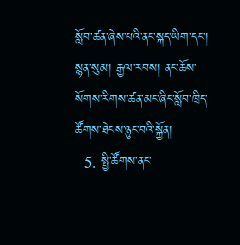སློབ་ཚན་ཞེས་པའི་ནང་སྐད་ཡིག་དང་། སྙན་སུམ། རྒྱལ་རབས། ནང་ཆོས་སོགས་རིགས་ཚན་མང་ཞིང་སློབ་ཁྲིད་ཚོགས་ཐེངས་ཉུང་བའི་སྐྱོན།
  5. སྤྱི་ཚོགས་ནང་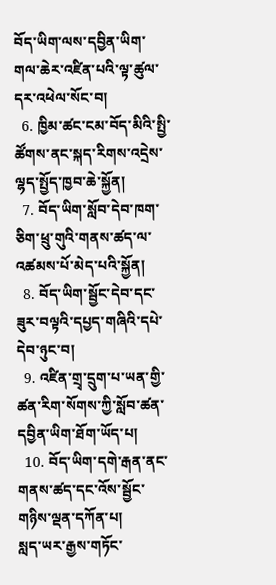བོད་ཡིག་ལས་དབྱིན་ཡིག་གལ་ཆེར་འཛིན་པའི་ལྟ་ཚུལ་དར་འཕེལ་སོང་བ།
  6. ཁྱིམ་ཚང་ངམ་བོད་མིའི་སྤྱི་ཚོགས་ནང་སྐད་རིགས་འདྲེས་ལྷད་སྤྱོད་ཁྱབ་ཆེ་སྐྱོན།
  7. བོད་ཡིག་སློབ་དེབ་ཁག་ཅིག་ཕྲུ་གུའི་གནས་ཚད་ལ་འཚམས་པོ་མེད་པའི་སྐྱོན།
  8. བོད་ཡིག་སྦྱོང་དེབ་དང་ཟུར་བལྟའི་དཔྱད་གཞིའི་དཔེ་དེབ་ཉུང་བ།
  9. འཛིན་གྲྭ་དྲུག་པ་ཡན་གྱི་ཚན་རིག་སོགས་ཀྱི་སློབ་ཚན་དབྱིན་ཡིག་ཐོག་ཡོད་པ།
  10. བོད་ཡིག་དགེ་རྒན་ནང་གནས་ཚད་དང་འོས་སྦྱོང་གཉིས་ལྡན་དཀོན་པ།
སླད་ཡར་རྒྱས་གཏོང་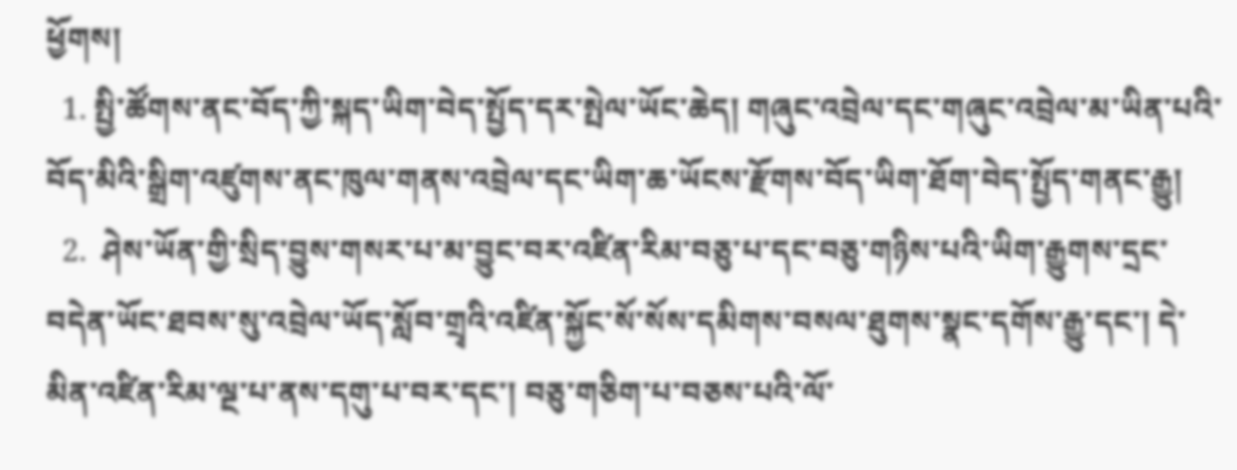ཕྱོགས།
  1. སྤྱི་ཚོགས་ནང་བོད་ཀྱི་སྐད་ཡིག་བེད་སྤྱོད་དར་སྤེལ་ཡོང་ཆེད། གཞུང་འབྲེལ་དང་གཞུང་འབྲེལ་མ་ཡིན་པའི་བོད་མིའི་སྒྲིག་འཛུགས་ནང་ཁུལ་གནས་འབྲེལ་དང་ཡིག་ཆ་ཡོངས་རྫོགས་བོད་ཡིག་ཐོག་བེད་སྤྱོད་གནང་རྒྱུ།
  2.  ཤེས་ཡོན་གྱི་སྲིད་བྱུས་གསར་པ་མ་བྱུང་བར་འཛིན་རིམ་བཅུ་པ་དང་བཅུ་གཉིས་པའི་ཡིག་རྒྱུགས་དྲང་བདེན་ཡོང་ཐབས་སུ་འབྲེལ་ཡོད་སློབ་གྲྭའི་འཛིན་སྐྱོང་སོ་སོས་དམིགས་བསལ་ཐུགས་སྣང་དགོས་རྒྱུ་དང་། དེ་མིན་འཛིན་རིམ་ལྔ་པ་ནས་དགུ་པ་བར་དང་། བཅུ་གཅིག་པ་བཅས་པའི་ལོ་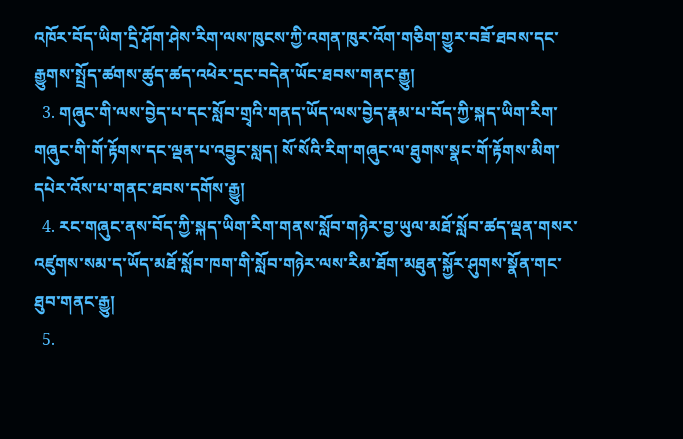འཁོར་བོད་ཡིག་དྲི་ཤོག་ཤེས་རིག་ལས་ཁུངས་ཀྱི་འགན་ཁུར་འོག་གཅིག་གྱུར་བཟོ་ཐབས་དང་རྒྱུགས་སྤྲོད་ཚགས་ཚུད་ཚད་འཕེར་དྲང་བདེན་ཡོང་ཐབས་གནང་རྒྱུ།
  3. གཞུང་གི་ལས་བྱེད་པ་དང་སློབ་གྲྭའི་གནད་ཡོད་ལས་བྱེད་རྣམ་པ་བོད་ཀྱི་སྐད་ཡིག་རིག་གཞུང་གི་གོ་རྟོགས་དང་ལྡན་པ་འབྱུང་སླད། སོ་སོའི་རིག་གཞུང་ལ་ཐུགས་སྣང་གོ་རྟོགས་མིག་དཔེར་འོས་པ་གནང་ཐབས་དགོས་རྒྱུ།
  4. རང་གཞུང་ནས་བོད་ཀྱི་སྐད་ཡིག་རིག་གནས་སློབ་གཉེར་བྱ་ཡུལ་མཐོ་སློབ་ཚད་ལྡན་གསར་འཛུགས་སམ་ད་ཡོད་མཐོ་སློབ་ཁག་གི་སློབ་གཉེར་ལས་རིམ་ཐོག་མཐུན་སྐྱོར་ཤུགས་སྣོན་གང་ཐུབ་གནང་རྒྱུ།
  5.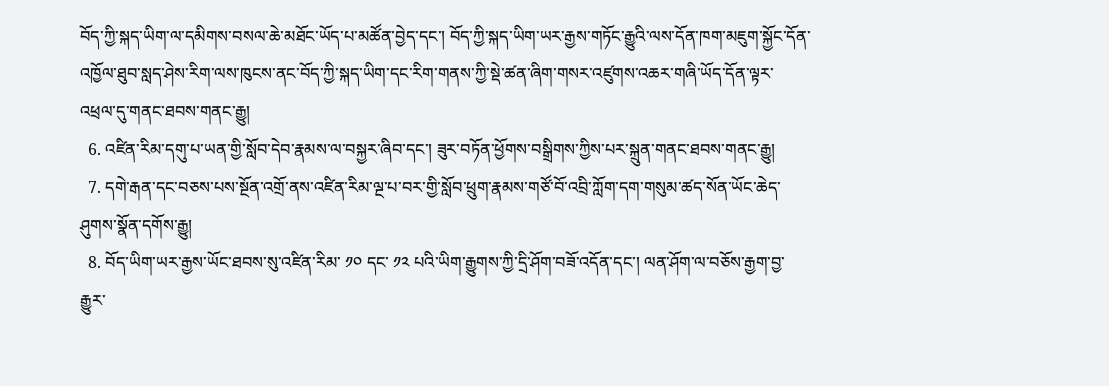བོད་ཀྱི་སྐད་ཡིག་ལ་དམིགས་བསལ་ཆེ་མཐོང་ཡོད་པ་མཚོན་བྱེད་དང་། བོད་ཀྱི་སྐད་ཡིག་ཡར་རྒྱས་གཏོང་རྒྱུའི་ལས་དོན་ཁག་མཇུག་སྐྱོང་དོན་འཁྱོལ་ཐུབ་སླད་ཤེས་རིག་ལས་ཁུངས་ནང་བོད་ཀྱི་སྐད་ཡིག་དང་རིག་གནས་ཀྱི་སྡེ་ཚན་ཞིག་གསར་འཛུགས་འཆར་གཞི་ཡོད་དོན་ལྟར་འཕྲལ་དུ་གནང་ཐབས་གནང་རྒྱུ།
  6. འཛིན་རིམ་དགུ་པ་ཡན་གྱི་སློབ་དེབ་རྣམས་ལ་བསྐྱར་ཞིབ་དང་། ཟུར་བཏོན་ཕྱོགས་བསྒྲིགས་ཀྱིས་པར་སྐྲུན་གནང་ཐབས་གནང་རྒྱུ།
  7. དགེ་རྒན་དང་བཅས་པས་སྔོན་འགྲོ་ནས་འཛིན་རིམ་ལྔ་པ་བར་གྱི་སློབ་ཕྲུག་རྣམས་གཙོ་བོ་འབྲི་ཀློག་དག་གསུམ་ཚད་སོན་ཡོང་ཆེད་ཤུགས་སྣོན་དགོས་རྒྱུ།
  8. བོད་ཡིག་ཡར་རྒྱས་ཡོང་ཐབས་སུ་འཛིན་རིམ་ ༡༠ དང་ ༡༢ པའི་ཡིག་རྒྱུགས་ཀྱི་དྲི་ཤོག་བཟོ་འདོན་དང་། ལན་ཤོག་ལ་བཅོས་རྒྱག་བྱ་རྒྱུར་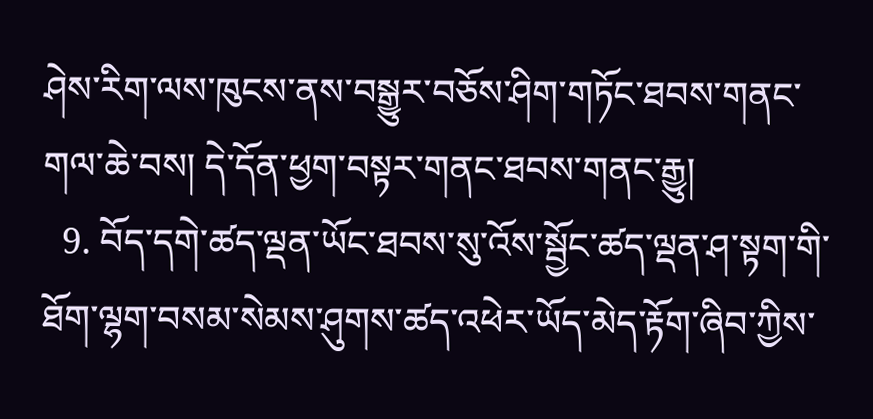ཤེས་རིག་ལས་ཁུངས་ནས་བསྒྱུར་བཅོས་ཤིག་གཏོང་ཐབས་གནང་གལ་ཆེ་བས། དེ་དོན་ཕྱག་བསྟར་གནང་ཐབས་གནང་རྒྱུ།
  9. བོད་དགེ་ཚད་ལྡན་ཡོང་ཐབས་སུ་འོས་སྦྱོང་ཚད་ལྡན་ཤ་སྟག་གི་ཐོག་ལྷག་བསམ་སེམས་ཤུགས་ཚད་འཕེར་ཡོད་མེད་རྟོག་ཞིབ་ཀྱིས་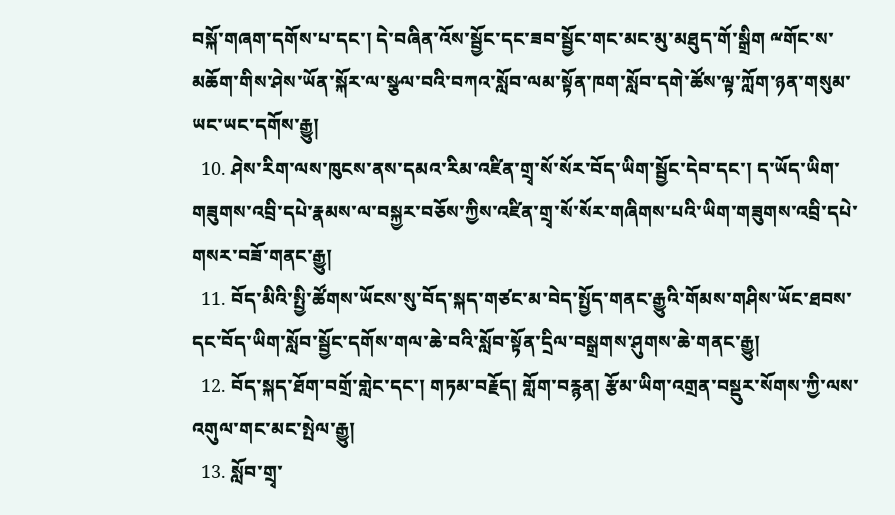བསྐོ་གཞག་དགོས་པ་དང་། དེ་བཞིན་འོས་སྦྱོང་དང་ཟབ་སྦྱོང་གང་མང་མུ་མཐུད་གོ་སྒྲིག ྋགོང་ས་མཆོག་གིས་ཤེས་ཡོན་སྐོར་ལ་སྩལ་བའི་བཀའ་སློབ་ལམ་སྟོན་ཁག་སློབ་དགེ་ཚོས་ལྟ་ཀློག་ཉན་གསུམ་ཡང་ཡང་དགོས་རྒྱུ།
  10. ཤེས་རིག་ལས་ཁུངས་ནས་དམའ་རིམ་འཛིན་གྲྭ་སོ་སོར་བོད་ཡིག་སྦྱོང་དེབ་དང་། ད་ཡོད་ཡིག་གཟུགས་འབྲི་དཔེ་རྣམས་ལ་བསྐྱར་བཅོས་ཀྱིས་འཛིན་གྲྭ་སོ་སོར་གཞིགས་པའི་ཡིག་གཟུགས་འབྲི་དཔེ་གསར་བཟོ་གནང་རྒྱུ།
  11. བོད་མིའི་སྤྱི་ཚོགས་ཡོངས་སུ་བོད་སྐད་གཙང་མ་བེད་སྤྱོད་གནང་རྒྱུའི་གོམས་གཤིས་ཡོང་ཐབས་དང་བོད་ཡིག་སློབ་སྦྱོང་དགོས་གལ་ཆེ་བའི་སློབ་སྟོན་དྲིལ་བསྒྲགས་ཤུགས་ཆེ་གནང་རྒྱུ།
  12. བོད་སྐད་ཐོག་བགྲོ་གླེང་དང་། གཏམ་བརྗོད། གློག་བརྙན། རྩོམ་ཡིག་འགྲན་བསྡུར་སོགས་ཀྱི་ལས་འགུལ་གང་མང་སྤེལ་རྒྱུ།
  13. སློབ་གྲྭ་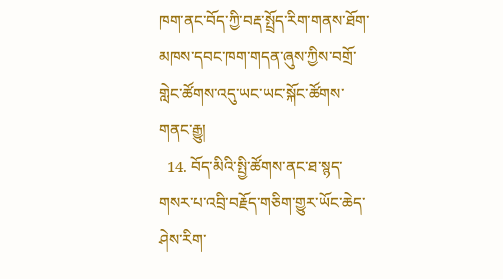ཁག་ནང་བོད་ཀྱི་བརྡ་སྤྲོད་རིག་གནས་ཐོག་མཁས་དབང་ཁག་གདན་ཞུས་ཀྱིས་བགྲོ་གླེང་ཚོགས་འདུ་ཡང་ཡང་སྐོང་ཚོགས་གནང་རྒྱུ།
  14. བོད་མིའི་སྤྱི་ཚོགས་ནང་ཐ་སྙད་གསར་པ་འབྲི་བརྗོད་གཅིག་གྱུར་ཡོང་ཆེད་ཤེས་རིག་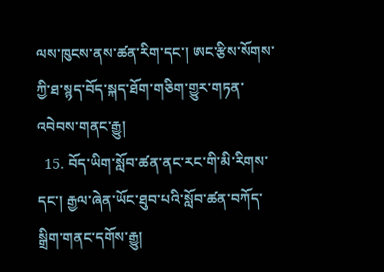ལས་ཁུངས་ནས་ཚན་རིག་དང་། ཨང་རྩིས་སོགས་ཀྱི་ཐ་སྙད་བོད་སྐད་ཐོག་གཅིག་གྱུར་གཏན་འབེབས་གནང་རྒྱུ།
  15. བོད་ཡིག་སློབ་ཚན་ནང་རང་གི་མི་རིགས་དང་། རྒྱལ་ཞེན་ཡོང་ཐུབ་པའི་སློབ་ཚན་བཀོད་སྒྲིག་གནང་དགོས་རྒྱུ།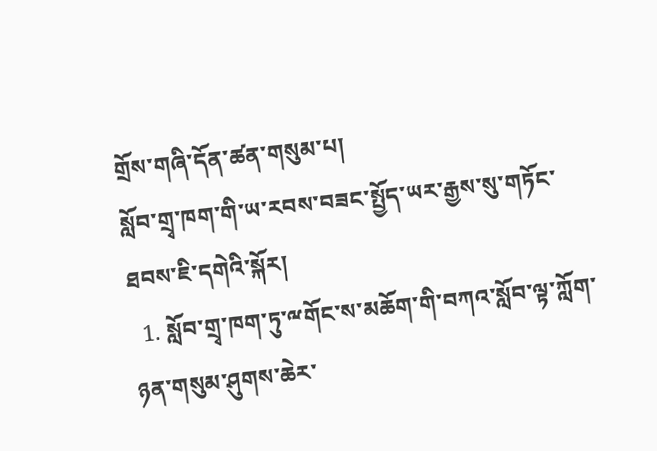གྲོས་གཞི་དོན་ཚན་གསུམ་པ།
སློབ་གྲྭ་ཁག་གི་ཡ་རབས་བཟང་སྤྱོད་ཡར་རྒྱས་སུ་གཏོང་ཐབས་ཇི་དགེའི་སྐོར།
  1. སློབ་གྲྭ་ཁག་ཏུ་ྋགོང་ས་མཆོག་གི་བཀའ་སློབ་ལྟ་ཀློག་ཉན་གསུམ་ཤུགས་ཆེར་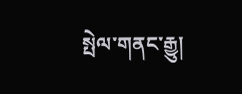སྤེལ་གནང་རྒྱུ།